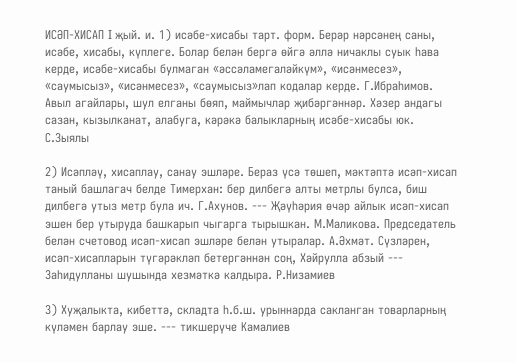ИСӘП-ХИСАП I җый. и. 1) исәбе-хисабы тарт. форм. Берәр нәрсәнең саны, исәбе, хисабы, күплеге. Болар белән бергә өйгә әллә ничаклы суык һава керде, исәбе-хисабы булмаган «әссәламегаләйкүм», «исәнмесез», «саумысыз», «исәнмесез», «саумысыз»лап кодалар керде. Г.Ибраһимов. Авыл агайлары, шул елганы бөяп, маймычлар җибәргәннәр. Хәзер андагы сазан, кызылканат, алабуга, кәрәкә балыкларның исәбе-хисабы юк. С.Зыялы

2) Исәпләү, хисаплау, санау эшләре. Бераз үсә төшеп, мәктәптә исәп-хисап таный башлагач белде Тимерхан: бер дилбегә алты метрлы булса, биш дилбегә утыз метр була ич. Г.Ахунов. --- Җәүһәрия өчәр айлык исәп-хисап эшен бер утыруда башкарып чыгарга тырышкан. М.Маликова. Председатель белән счетовод исәп-хисап эшләре белән утыралар. А.Әхмәт. Сүзләрен, исәп-хисапларын түгәрәкләп бетергәннән соң, Хәйрулла абзый --- Заһидулланы шушында хезмәткә калдыра. Р.Низамиев

3) Хуҗалыкта, кибеттә, складта һ.б.ш. урыннарда сакланган товарларның күләмен барлау эше. --- тикшерүче Камалиев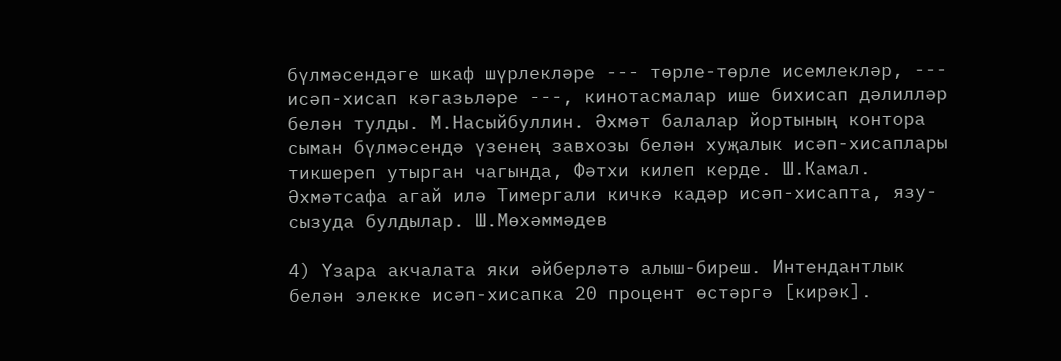бүлмәсендәге шкаф шүрлекләре --- төрле-төрле исемлекләр, --- исәп-хисап кәгазьләре ---, кинотасмалар ише бихисап дәлилләр белән тулды. М.Насыйбуллин. Әхмәт балалар йортының контора сыман бүлмәсендә үзенең завхозы белән хуҗалык исәп-хисаплары тикшереп утырган чагында, Фәтхи килеп керде. Ш.Камал. Әхмәтсафа агай илә Тимергали кичкә кадәр исәп-хисапта, язу-сызуда булдылар. Ш.Мөхәммәдев

4) Үзара акчалата яки әйберләтә алыш-биреш. Интендантлык белән элекке исәп-хисапка 20 процент өстәргә [кирәк].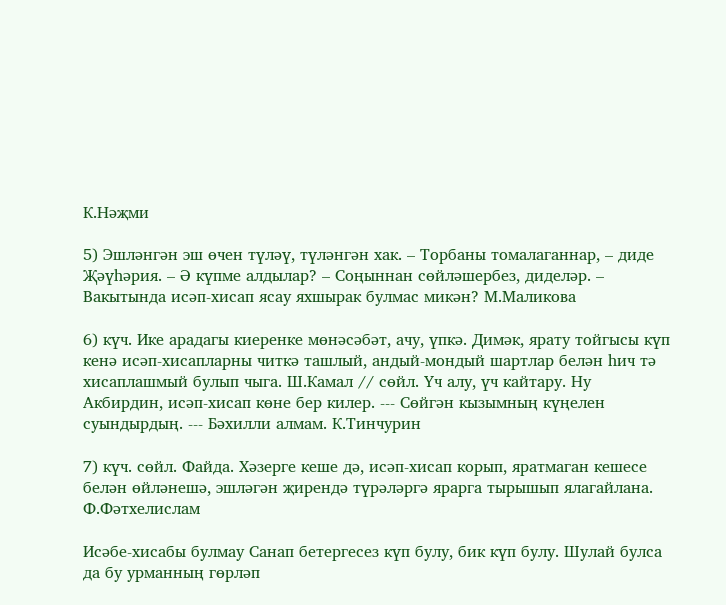К.Нәҗми

5) Эшләнгән эш өчен түләү, түләнгән хак. – Торбаны томалаганнар, – диде Җәүһәрия. – Ә күпме алдылар? – Соңыннан сөйләшербез, диделәр. – Вакытында исәп-хисап ясау яхшырак булмас микән? М.Маликова

6) күч. Ике арадагы киеренке мөнәсәбәт, ачу, үпкә. Димәк, ярату тойгысы күп кенә исәп-хисапларны читкә ташлый, андый-мондый шартлар белән һич тә хисаплашмый булып чыга. Ш.Камал // сөйл. Үч алу, үч кайтару. Ну Акбирдин, исәп-хисап көне бер килер. --- Сөйгән кызымның күңелен суындырдың. --- Бәхилли алмам. К.Тинчурин

7) күч. сөйл. Файда. Хәзерге кеше дә, исәп-хисап корып, яратмаган кешесе белән өйләнешә, эшләгән җирендә түрәләргә ярарга тырышып ялагайлана. Ф.Фәтхелислам

Исәбе-хисабы булмау Санап бетергесез күп булу, бик күп булу. Шулай булса да бу урманның гөрләп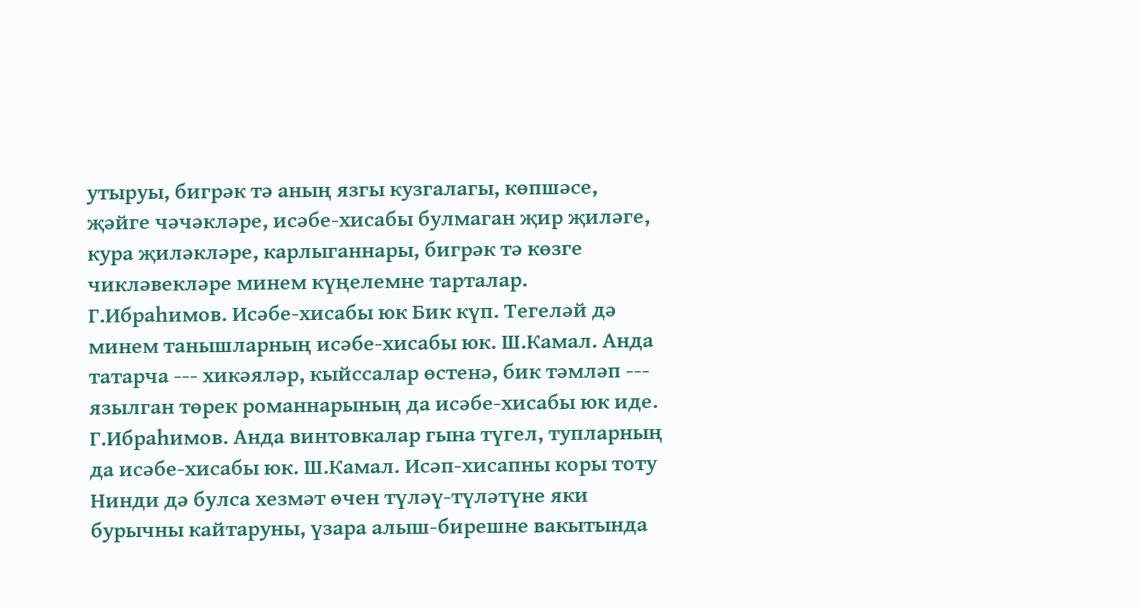утыруы, бигрәк тә аның язгы кузгалагы, көпшәсе, җәйге чәчәкләре, исәбе-хисабы булмаган җир җиләге, кура җиләкләре, карлыганнары, бигрәк тә көзге чикләвекләре минем күңелемне тарталар. Г.Ибраһимов. Исәбе-хисабы юк Бик күп. Тегеләй дә минем танышларның исәбе-хисабы юк. Ш.Камал. Анда татарча --- хикәяләр, кыйссалар өстенә, бик тәмләп --- язылган төрек романнарының да исәбе-хисабы юк иде. Г.Ибраһимов. Анда винтовкалар гына түгел, тупларның да исәбе-хисабы юк. Ш.Камал. Исәп-хисапны коры тоту Нинди дә булса хезмәт өчен түләү-түләтүне яки бурычны кайтаруны, үзара алыш-бирешне вакытында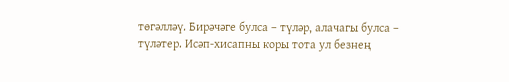төгәлләү. Бирәчәге булса – түләр, алачагы булса – түләтер. Исәп-хисапны коры тота ул безнең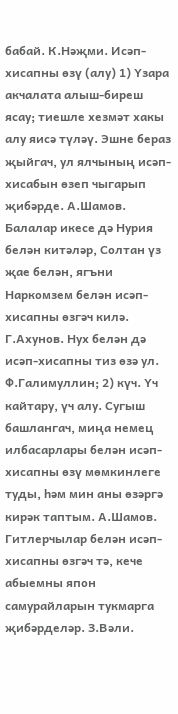бабай. К.Нәҗми. Исәп-хисапны өзү (алу) 1) Үзара акчалата алыш-биреш ясау; тиешле хезмәт хакы алу яисә түләү. Эшне бераз җыйгач, ул ялчының исәп-хисабын өзеп чыгарып җибәрде. А.Шамов. Балалар икесе дә Нурия белән китәләр, Солтан үз җае белән, ягъни Наркомзем белән исәп-хисапны өзгәч килә. Г.Ахунов. Нух белән дә исәп-хисапны тиз өзә ул. Ф.Галимуллин; 2) күч. Үч кайтару, үч алу. Сугыш башлангач, миңа немец илбасарлары белән исәп-хисапны өзү мөмкинлеге туды, һәм мин аны өзәргә кирәк таптым. А.Шамов. Гитлерчылар белән исәп-хисапны өзгәч тә, кече абыемны япон самурайларын тукмарга җибәрделәр. З.Вәли.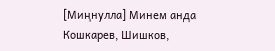[Миңнулла] Минем анда Кошкарев, Шишков,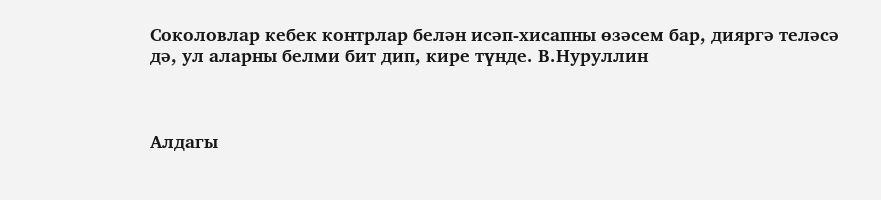Соколовлар кебек контрлар белән исәп-хисапны өзәсем бар, дияргә теләсә дә, ул аларны белми бит дип, кире түнде. В.Нуруллин



Алдагы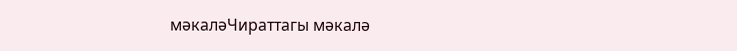мәкаләЧираттагы мәкалә